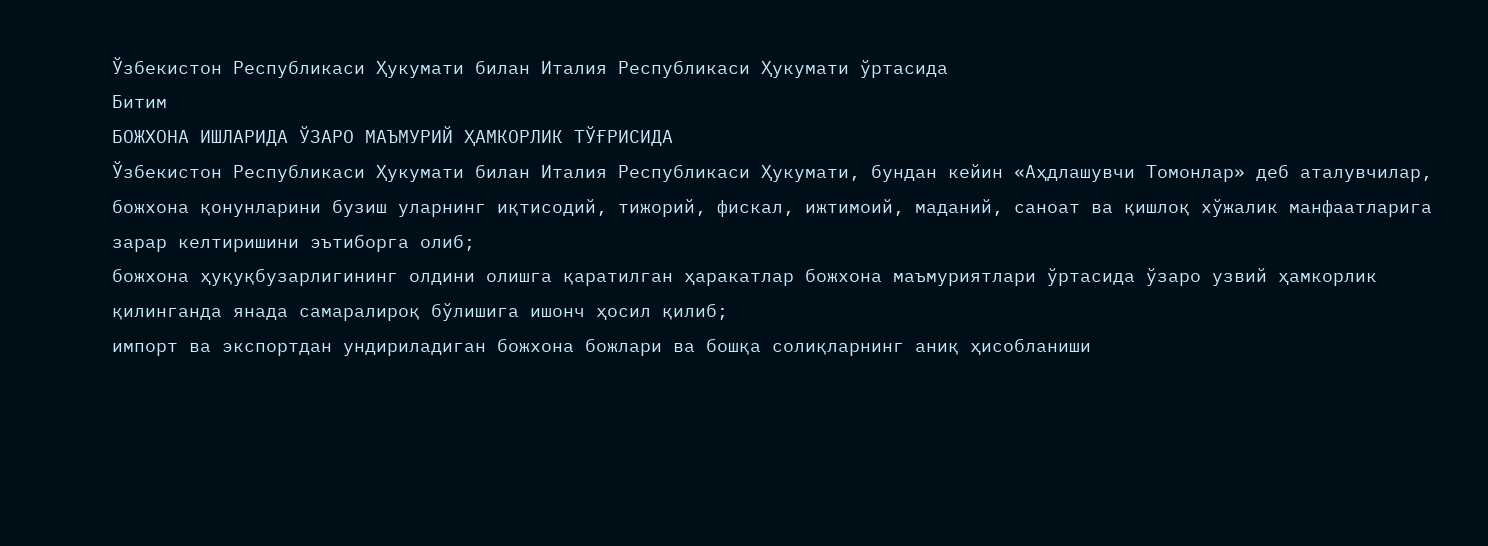Ўзбекистон Республикаси Ҳукумати билан Италия Республикаси Ҳукумати ўртасида
Битим
БОЖХОНА ИШЛАРИДА ЎЗАРО МАЪМУРИЙ ҲАМКОРЛИК ТЎҒРИСИДА
Ўзбекистон Республикаси Ҳукумати билан Италия Республикаси Ҳукумати, бундан кейин «Аҳдлашувчи Томонлар» деб аталувчилар,
божхона қонунларини бузиш уларнинг иқтисодий, тижорий, фискал, ижтимоий, маданий, саноат ва қишлоқ хўжалик манфаатларига зарар келтиришини эътиборга олиб;
божхона ҳуқуқбузарлигининг олдини олишга қаратилган ҳаракатлар божхона маъмуриятлари ўртасида ўзаро узвий ҳамкорлик қилинганда янада самаралироқ бўлишига ишонч ҳосил қилиб;
импорт ва экспортдан ундириладиган божхона божлари ва бошқа солиқларнинг аниқ ҳисобланиши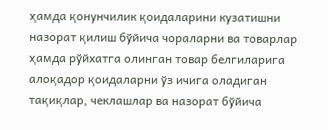ҳамда қонунчилик қоидаларини кузатишни назорат қилиш бўйича чораларни ва товарлар ҳамда рўйхатга олинган товар белгиларига алоқадор қоидаларни ўз ичига оладиган тақиқлар, чеклашлар ва назорат бўйича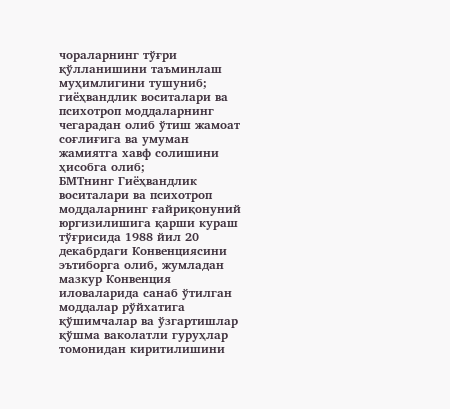чораларнинг тўғри қўлланишини таъминлаш муҳимлигини тушуниб;
гиёҳвандлик воситалари ва психотроп моддаларнинг чегарадан олиб ўтиш жамоат соғлиғига ва умуман жамиятга хавф солишини ҳисобга олиб;
БМТнинг Гиёҳвандлик воситалари ва психотроп моддаларнинг ғайриқонуний юргизилишига қарши кураш тўғрисида 1988 йил 20 декабрдаги Конвенциясини эътиборга олиб, жумладан мазкур Конвенция иловаларида санаб ўтилган моддалар рўйхатига қўшимчалар ва ўзгартишлар қўшма ваколатли гуруҳлар томонидан киритилишини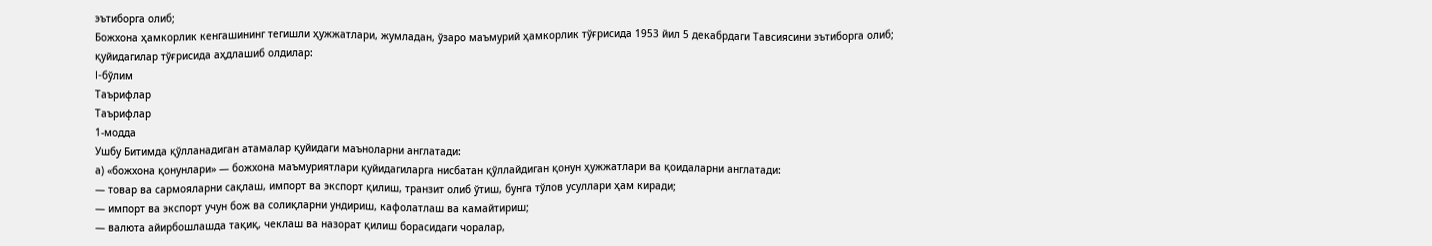эътиборга олиб;
Божхона ҳамкорлик кенгашининг тегишли ҳужжатлари, жумладан, ўзаро маъмурий ҳамкорлик тўғрисида 1953 йил 5 декабрдаги Тавсиясини эътиборга олиб;
қуйидагилар тўғрисида аҳдлашиб олдилар:
I-бўлим
Таърифлар
Таърифлар
1-модда
Ушбу Битимда қўлланадиган атамалар қуйидаги маъноларни англатади:
а) «божхона қонунлари» — божхона маъмуриятлари қуйидагиларга нисбатан қўллайдиган қонун ҳужжатлари ва қоидаларни англатади:
— товар ва сармояларни сақлаш, импорт ва экспорт қилиш, транзит олиб ўтиш, бунга тўлов усуллари ҳам киради;
— импорт ва экспорт учун бож ва солиқларни ундириш, кафолатлаш ва камайтириш;
— валюта айирбошлашда тақиқ, чеклаш ва назорат қилиш борасидаги чоралар,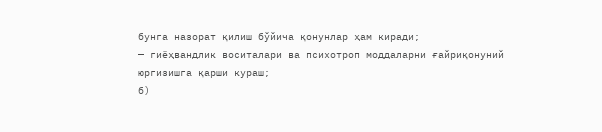бунга назорат қилиш бўйича қонунлар ҳам киради;
— гиёҳвандлик воситалари ва психотроп моддаларни ғайриқонуний юргизишга қарши кураш;
б)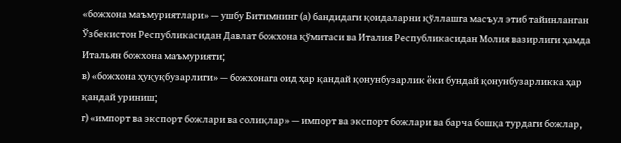«божхона маъмуриятлари» — ушбу Битимнинг (а) бандидаги қоидаларни қўллашга масъул этиб тайинланган Ўзбекистон Республикасидан Давлат божхона қўмитаси ва Италия Республикасидан Молия вазирлиги ҳамда Итальян божхона маъмурияти;
в) «божхона ҳуқуқбузарлиги» — божхонага оид ҳар қандай қонунбузарлик ёки бундай қонунбузарликка ҳар қандай уриниш;
г) «импорт ва экспорт божлари ва солиқлар» — импорт ва экспорт божлари ва барча бошқа турдаги божлар,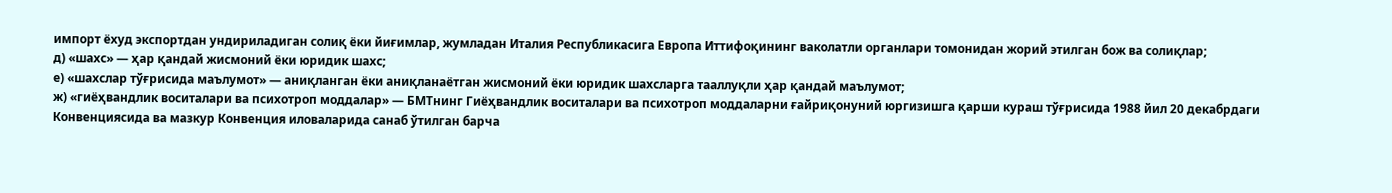импорт ёхуд экспортдан ундириладиган солиқ ёки йиғимлар, жумладан Италия Республикасига Европа Иттифоқининг ваколатли органлари томонидан жорий этилган бож ва солиқлар;
д) «шахс» — ҳар қандай жисмоний ёки юридик шахс;
е) «шахслар тўғрисида маълумот» — аниқланган ёки аниқланаётган жисмоний ёки юридик шахсларга тааллуқли ҳар қандай маълумот;
ж) «гиёҳвандлик воситалари ва психотроп моддалар» — БМТнинг Гиёҳвандлик воситалари ва психотроп моддаларни ғайриқонуний юргизишга қарши кураш тўғрисида 1988 йил 20 декабрдаги Конвенциясида ва мазкур Конвенция иловаларида санаб ўтилган барча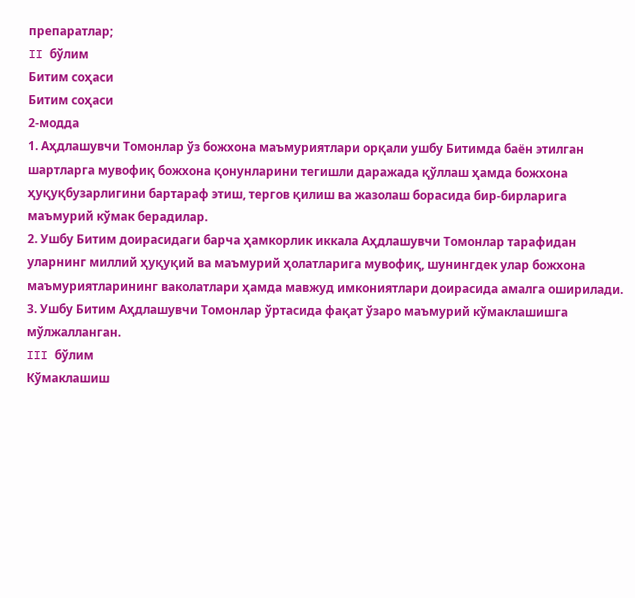препаратлар;
II бўлим
Битим соҳаси
Битим соҳаси
2-модда
1. Аҳдлашувчи Томонлар ўз божхона маъмуриятлари орқали ушбу Битимда баён этилган шартларга мувофиқ божхона қонунларини тегишли даражада қўллаш ҳамда божхона ҳуқуқбузарлигини бартараф этиш, тергов қилиш ва жазолаш борасида бир-бирларига маъмурий кўмак берадилар.
2. Ушбу Битим доирасидаги барча ҳамкорлик иккала Аҳдлашувчи Томонлар тарафидан уларнинг миллий ҳуқуқий ва маъмурий ҳолатларига мувофиқ, шунингдек улар божхона маъмуриятларининг ваколатлари ҳамда мавжуд имкониятлари доирасида амалга оширилади.
3. Ушбу Битим Аҳдлашувчи Томонлар ўртасида фақат ўзаро маъмурий кўмаклашишга мўлжалланган.
III бўлим
Кўмаклашиш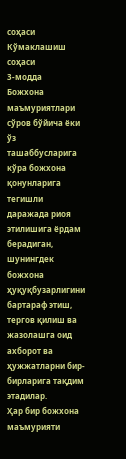соҳаси
Кўмаклашиш соҳаси
3-модда
Божхона маъмуриятлари сўров бўйича ёки ўз ташаббусларига кўра божхона қонунларига тегишли даражада риоя этилишига ёрдам берадиган, шунингдек божхона ҳуқуқбузарлигини бартараф этиш, тергов қилиш ва жазолашга оид ахборот ва ҳужжатларни бир-бирларига тақдим этадилар.
Ҳар бир божхона маъмурияти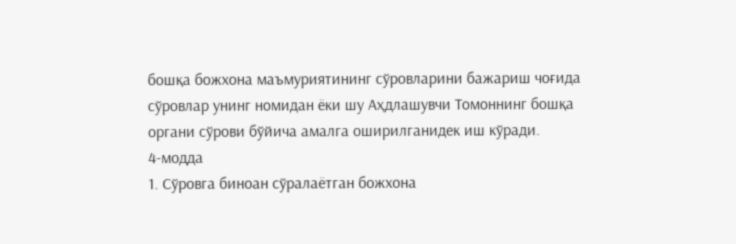бошқа божхона маъмуриятининг сўровларини бажариш чоғида сўровлар унинг номидан ёки шу Аҳдлашувчи Томоннинг бошқа органи сўрови бўйича амалга оширилганидек иш кўради.
4-модда
1. Сўровга биноан сўралаётган божхона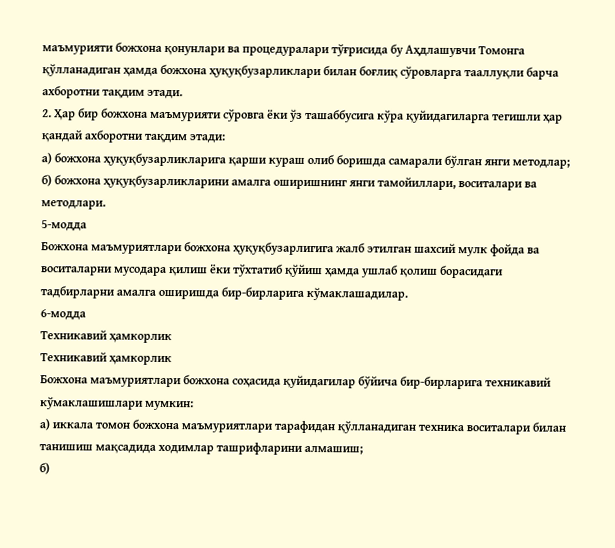маъмурияти божхона қонунлари ва процедуралари тўғрисида бу Аҳдлашувчи Томонга қўлланадиган ҳамда божхона ҳуқуқбузарликлари билан боғлиқ сўровларга тааллуқли барча ахборотни тақдим этади.
2. Ҳар бир божхона маъмурияти сўровга ёки ўз ташаббусига кўра қуйидагиларга тегишли ҳар қандай ахборотни тақдим этади:
а) божхона ҳуқуқбузарликларига қарши кураш олиб боришда самарали бўлган янги методлар;
б) божхона ҳуқуқбузарликларини амалга оширишнинг янги тамойиллари, воситалари ва методлари.
5-модда
Божхона маъмуриятлари божхона ҳуқуқбузарлигига жалб этилган шахсий мулк фойда ва воситаларни мусодара қилиш ёки тўхтатиб қўйиш ҳамда ушлаб қолиш борасидаги тадбирларни амалга оширишда бир-бирларига кўмаклашадилар.
6-модда
Техникавий ҳамкорлик
Техникавий ҳамкорлик
Божхона маъмуриятлари божхона соҳасида қуйидагилар бўйича бир-бирларига техникавий кўмаклашишлари мумкин:
а) иккала томон божхона маъмуриятлари тарафидан қўлланадиган техника воситалари билан танишиш мақсадида ходимлар ташрифларини алмашиш;
б)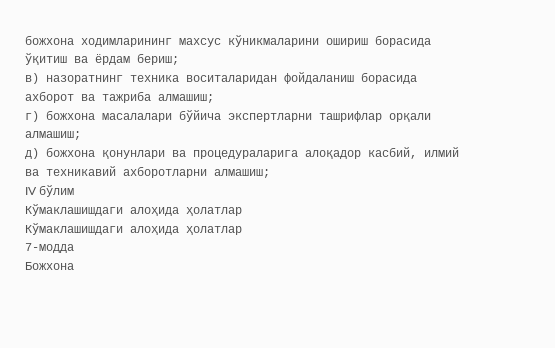божхона ходимларининг махсус кўникмаларини ошириш борасида ўқитиш ва ёрдам бериш;
в) назоратнинг техника воситаларидан фойдаланиш борасида ахборот ва тажриба алмашиш;
г) божхона масалалари бўйича экспертларни ташрифлар орқали алмашиш;
д) божхона қонунлари ва процедураларига алоқадор касбий, илмий ва техникавий ахборотларни алмашиш;
IV бўлим
Кўмаклашишдаги алоҳида ҳолатлар
Кўмаклашишдаги алоҳида ҳолатлар
7-модда
Божхона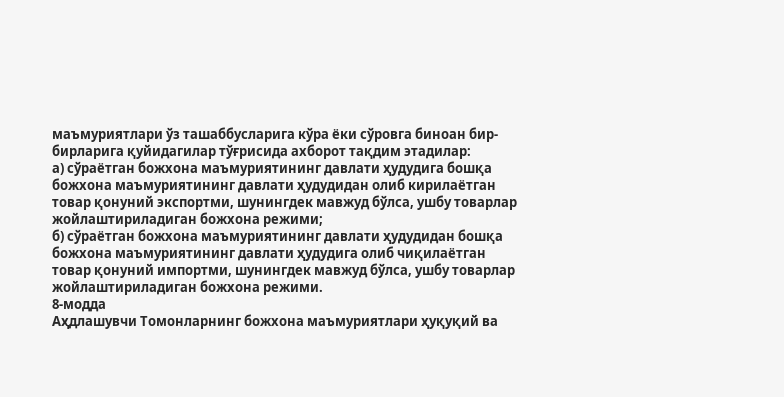маъмуриятлари ўз ташаббусларига кўра ёки сўровга биноан бир-бирларига қуйидагилар тўғрисида ахборот тақдим этадилар:
а) сўраётган божхона маъмуриятининг давлати ҳудудига бошқа божхона маъмуриятининг давлати ҳудудидан олиб кирилаётган товар қонуний экспортми, шунингдек мавжуд бўлса, ушбу товарлар жойлаштириладиган божхона режими;
б) сўраётган божхона маъмуриятининг давлати ҳудудидан бошқа божхона маъмуриятининг давлати ҳудудига олиб чиқилаётган товар қонуний импортми, шунингдек мавжуд бўлса, ушбу товарлар жойлаштириладиган божхона режими.
8-модда
Аҳдлашувчи Томонларнинг божхона маъмуриятлари ҳуқуқий ва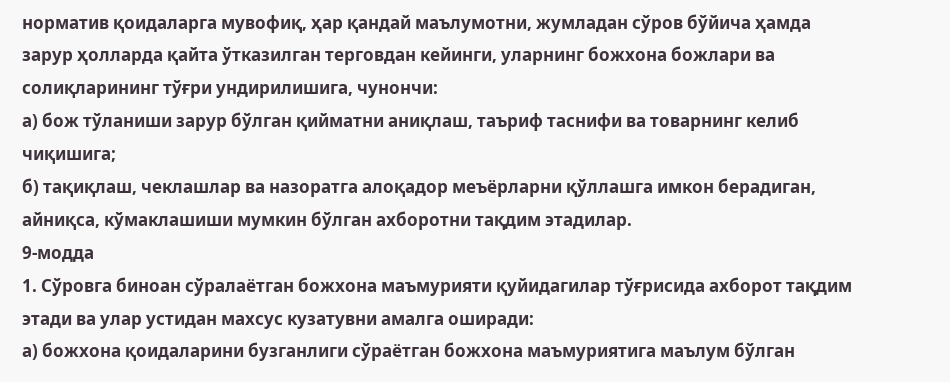норматив қоидаларга мувофиқ, ҳар қандай маълумотни, жумладан сўров бўйича ҳамда зарур ҳолларда қайта ўтказилган терговдан кейинги, уларнинг божхона божлари ва солиқларининг тўғри ундирилишига, чунончи:
а) бож тўланиши зарур бўлган қийматни аниқлаш, таъриф таснифи ва товарнинг келиб чиқишига;
б) тақиқлаш, чеклашлар ва назоратга алоқадор меъёрларни қўллашга имкон берадиган, айниқса, кўмаклашиши мумкин бўлган ахборотни тақдим этадилар.
9-модда
1. Сўровга биноан сўралаётган божхона маъмурияти қуйидагилар тўғрисида ахборот тақдим этади ва улар устидан махсус кузатувни амалга оширади:
а) божхона қоидаларини бузганлиги сўраётган божхона маъмуриятига маълум бўлган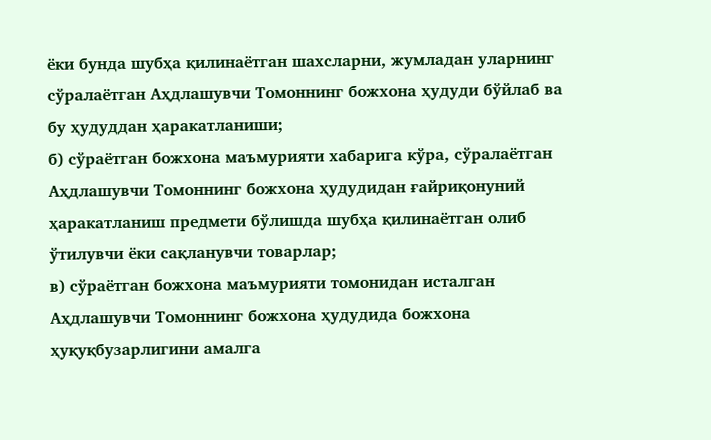ёки бунда шубҳа қилинаётган шахсларни, жумладан уларнинг сўралаётган Аҳдлашувчи Томоннинг божхона ҳудуди бўйлаб ва бу ҳудуддан ҳаракатланиши;
б) сўраётган божхона маъмурияти хабарига кўра, сўралаётган Аҳдлашувчи Томоннинг божхона ҳудудидан ғайриқонуний ҳаракатланиш предмети бўлишда шубҳа қилинаётган олиб ўтилувчи ёки сақланувчи товарлар;
в) сўраётган божхона маъмурияти томонидан исталган Аҳдлашувчи Томоннинг божхона ҳудудида божхона ҳуқуқбузарлигини амалга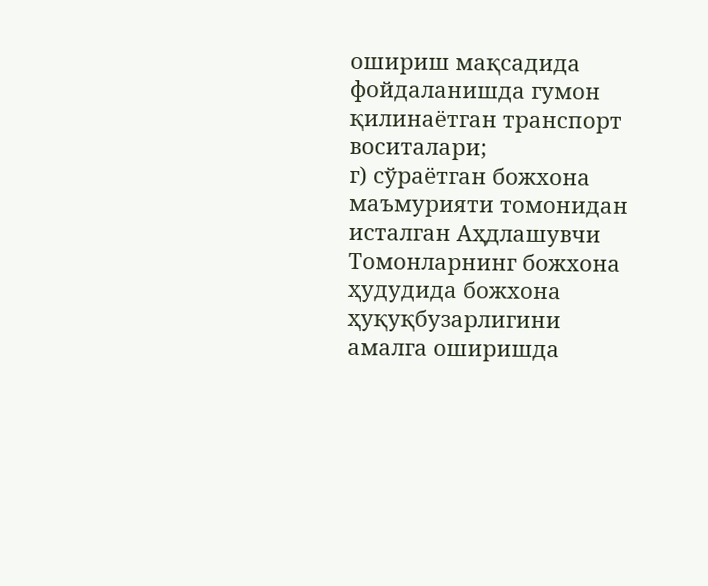ошириш мақсадида фойдаланишда гумон қилинаётган транспорт воситалари;
г) сўраётган божхона маъмурияти томонидан исталган Аҳдлашувчи Томонларнинг божхона ҳудудида божхона ҳуқуқбузарлигини амалга оширишда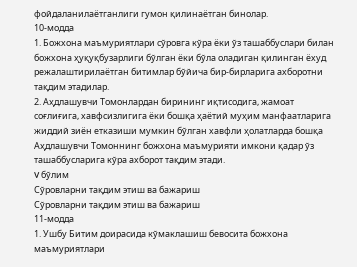фойдаланилаётганлиги гумон қилинаётган бинолар.
10-модда
1. Божхона маъмуриятлари сўровга кўра ёки ўз ташаббуслари билан божхона ҳуқуқбузарлиги бўлган ёки бўла оладиган қилинган ёхуд режалаштирилаётган битимлар бўйича бир-бирларига ахборотни тақдим этадилар.
2. Аҳдлашувчи Томонлардан бирининг иқтисодига, жамоат соғлиғига, хавфсизлигига ёки бошқа ҳаётий муҳим манфаатларига жиддий зиён етказиши мумкин бўлган хавфли ҳолатларда бошқа Аҳдлашувчи Томоннинг божхона маъмурияти имкони қадар ўз ташаббусларига кўра ахборот тақдим этади.
V бўлим
Сўровларни тақдим этиш ва бажариш
Сўровларни тақдим этиш ва бажариш
11-модда
1. Ушбу Битим доирасида кўмаклашиш бевосита божхона маъмуриятлари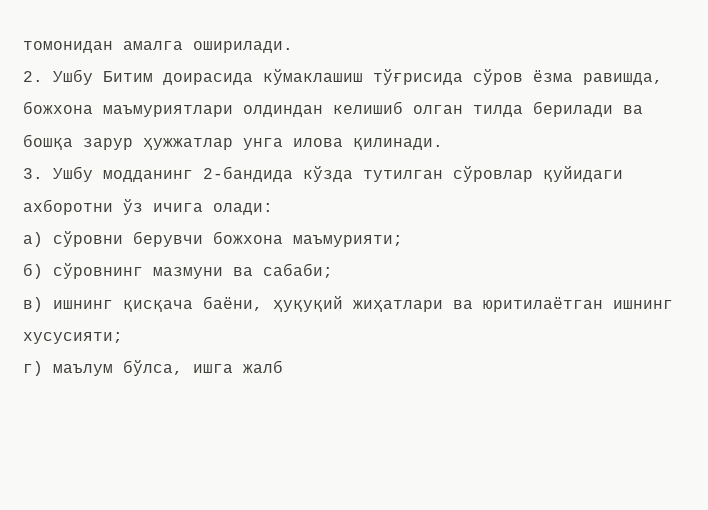томонидан амалга оширилади.
2. Ушбу Битим доирасида кўмаклашиш тўғрисида сўров ёзма равишда, божхона маъмуриятлари олдиндан келишиб олган тилда берилади ва бошқа зарур ҳужжатлар унга илова қилинади.
3. Ушбу модданинг 2-бандида кўзда тутилган сўровлар қуйидаги ахборотни ўз ичига олади:
а) сўровни берувчи божхона маъмурияти;
б) сўровнинг мазмуни ва сабаби;
в) ишнинг қисқача баёни, ҳуқуқий жиҳатлари ва юритилаётган ишнинг хусусияти;
г) маълум бўлса, ишга жалб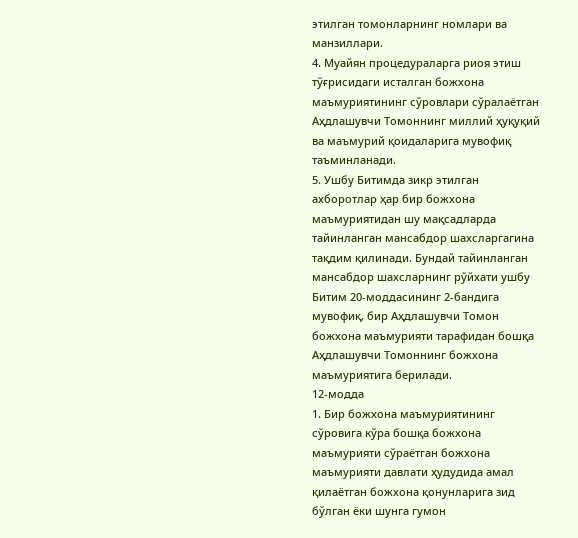этилган томонларнинг номлари ва манзиллари.
4. Муайян процедураларга риоя этиш тўғрисидаги исталган божхона маъмуриятининг сўровлари сўралаётган Аҳдлашувчи Томоннинг миллий ҳуқуқий ва маъмурий қоидаларига мувофиқ таъминланади.
5. Ушбу Битимда зикр этилган ахборотлар ҳар бир божхона маъмуриятидан шу мақсадларда тайинланган мансабдор шахсларгагина тақдим қилинади. Бундай тайинланган мансабдор шахсларнинг рўйхати ушбу Битим 20-моддасининг 2-бандига мувофиқ, бир Аҳдлашувчи Томон божхона маъмурияти тарафидан бошқа Аҳдлашувчи Томоннинг божхона маъмуриятига берилади.
12-модда
1. Бир божхона маъмуриятининг сўровига кўра бошқа божхона маъмурияти сўраётган божхона маъмурияти давлати ҳудудида амал қилаётган божхона қонунларига зид бўлган ёки шунга гумон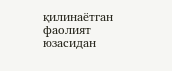қилинаётган фаолият юзасидан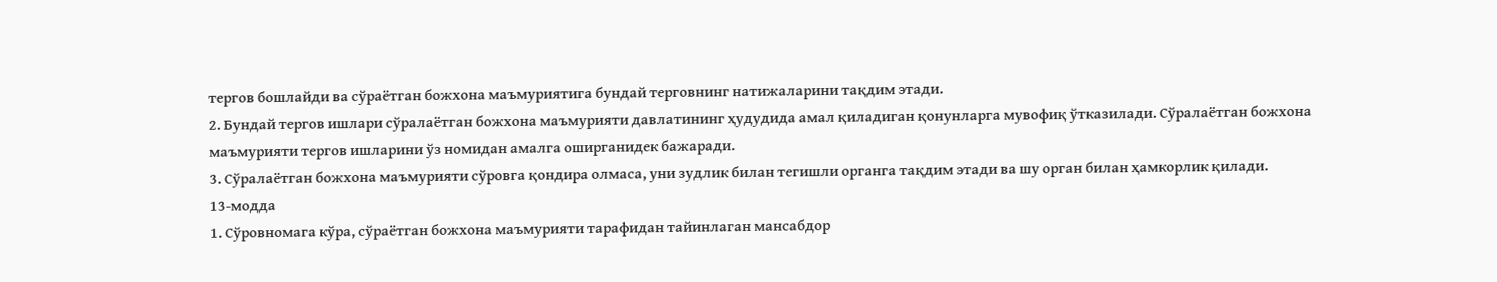тергов бошлайди ва сўраётган божхона маъмуриятига бундай терговнинг натижаларини тақдим этади.
2. Бундай тергов ишлари сўралаётган божхона маъмурияти давлатининг ҳудудида амал қиладиган қонунларга мувофиқ ўтказилади. Сўралаётган божхона маъмурияти тергов ишларини ўз номидан амалга оширганидек бажаради.
3. Сўралаётган божхона маъмурияти сўровга қондира олмаса, уни зудлик билан тегишли органга тақдим этади ва шу орган билан ҳамкорлик қилади.
13-модда
1. Сўровномага кўра, сўраётган божхона маъмурияти тарафидан тайинлаган мансабдор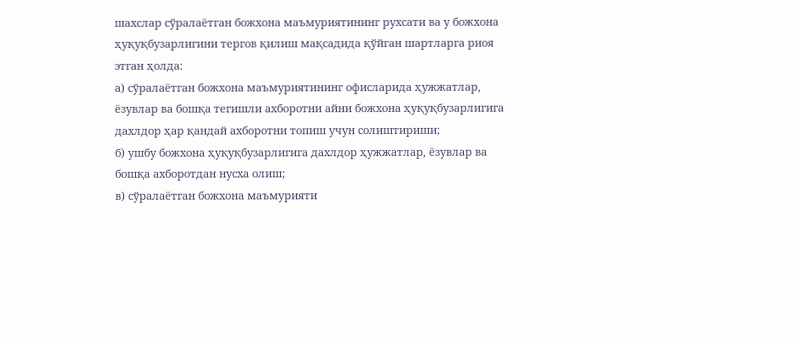шахслар сўралаётган божхона маъмуриятининг рухсати ва у божхона ҳуқуқбузарлигини тергов қилиш мақсадида қўйган шартларга риоя этган ҳолда:
а) сўралаётган божхона маъмуриятининг офисларида ҳужжатлар, ёзувлар ва бошқа тегишли ахборотни айни божхона ҳуқуқбузарлигига дахлдор ҳар қандай ахборотни топиш учун солиштириши;
б) ушбу божхона ҳуқуқбузарлигига дахлдор ҳужжатлар, ёзувлар ва бошқа ахборотдан нусха олиш;
в) сўралаётган божхона маъмурияти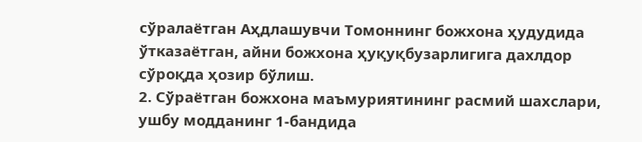сўралаётган Аҳдлашувчи Томоннинг божхона ҳудудида ўтказаётган, айни божхона ҳуқуқбузарлигига дахлдор сўроқда ҳозир бўлиш.
2. Сўраётган божхона маъмуриятининг расмий шахслари, ушбу модданинг 1-бандида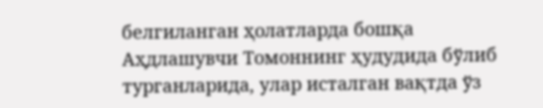белгиланган ҳолатларда бошқа Аҳдлашувчи Томоннинг ҳудудида бўлиб турганларида, улар исталган вақтда ўз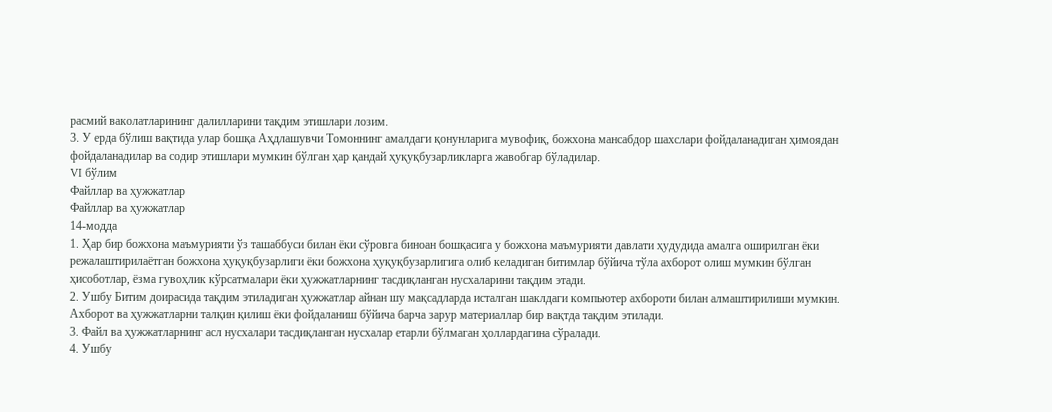расмий ваколатларининг далилларини тақдим этишлари лозим.
3. У ерда бўлиш вақтида улар бошқа Аҳдлашувчи Томоннинг амалдаги қонунларига мувофиқ, божхона мансабдор шахслари фойдаланадиган ҳимоядан фойдаланадилар ва содир этишлари мумкин бўлган ҳар қандай ҳуқуқбузарликларга жавобгар бўладилар.
VI бўлим
Файллар ва ҳужжатлар
Файллар ва ҳужжатлар
14-модда
1. Ҳар бир божхона маъмурияти ўз ташаббуси билан ёки сўровга биноан бошқасига у божхона маъмурияти давлати ҳудудида амалга оширилган ёки режалаштирилаётган божхона ҳуқуқбузарлиги ёки божхона ҳуқуқбузарлигига олиб келадиган битимлар бўйича тўла ахборот олиш мумкин бўлган ҳисоботлар, ёзма гувоҳлик кўрсатмалари ёки ҳужжатларнинг тасдиқланган нусхаларини тақдим этади.
2. Ушбу Битим доирасида тақдим этиладиган ҳужжатлар айнан шу мақсадларда исталган шаклдаги компьютер ахбороти билан алмаштирилиши мумкин. Ахборот ва ҳужжатларни талқин қилиш ёки фойдаланиш бўйича барча зарур материаллар бир вақтда тақдим этилади.
3. Файл ва ҳужжатларнинг асл нусхалари тасдиқланган нусхалар етарли бўлмаган ҳоллардагина сўралади.
4. Ушбу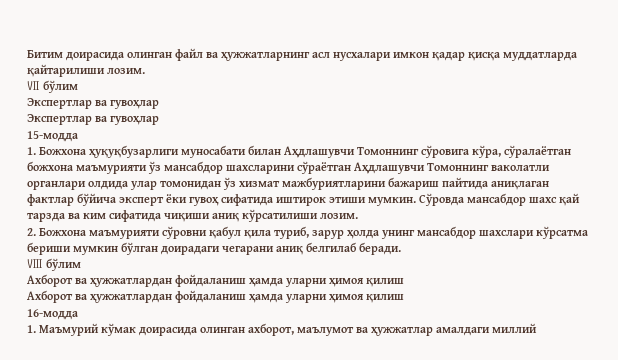Битим доирасида олинган файл ва ҳужжатларнинг асл нусхалари имкон қадар қисқа муддатларда қайтарилиши лозим.
VII бўлим
Экспертлар ва гувоҳлар
Экспертлар ва гувоҳлар
15-модда
1. Божхона ҳуқуқбузарлиги муносабати билан Аҳдлашувчи Томоннинг сўровига кўра, сўралаётган божхона маъмурияти ўз мансабдор шахсларини сўраётган Аҳдлашувчи Томоннинг ваколатли органлари олдида улар томонидан ўз хизмат мажбуриятларини бажариш пайтида аниқлаган фактлар бўйича эксперт ёки гувоҳ сифатида иштирок этиши мумкин. Сўровда мансабдор шахс қай тарзда ва ким сифатида чиқиши аниқ кўрсатилиши лозим.
2. Божхона маъмурияти сўровни қабул қила туриб, зарур ҳолда унинг мансабдор шахслари кўрсатма бериши мумкин бўлган доирадаги чегарани аниқ белгилаб беради.
VIII бўлим
Ахборот ва ҳужжатлардан фойдаланиш ҳамда уларни ҳимоя қилиш
Ахборот ва ҳужжатлардан фойдаланиш ҳамда уларни ҳимоя қилиш
16-модда
1. Маъмурий кўмак доирасида олинган ахборот, маълумот ва ҳужжатлар амалдаги миллий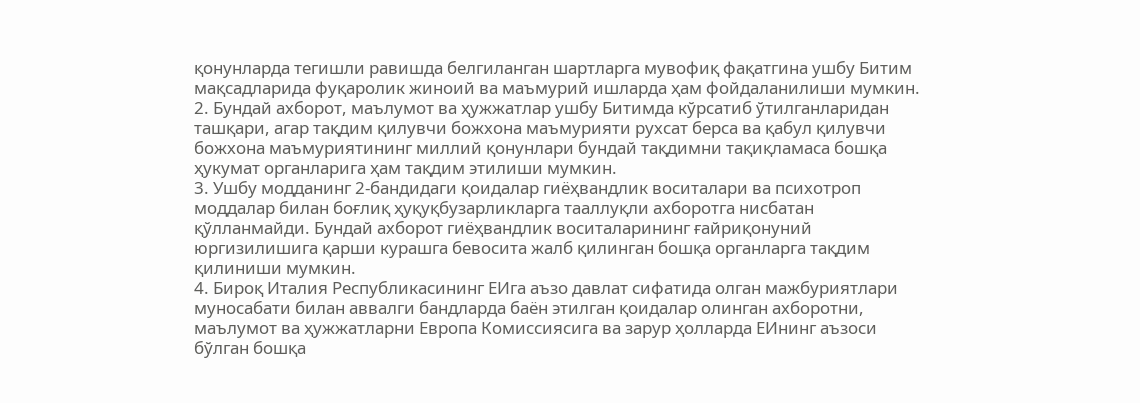қонунларда тегишли равишда белгиланган шартларга мувофиқ фақатгина ушбу Битим мақсадларида фуқаролик жиноий ва маъмурий ишларда ҳам фойдаланилиши мумкин.
2. Бундай ахборот, маълумот ва ҳужжатлар ушбу Битимда кўрсатиб ўтилганларидан ташқари, агар тақдим қилувчи божхона маъмурияти рухсат берса ва қабул қилувчи божхона маъмуриятининг миллий қонунлари бундай тақдимни тақиқламаса бошқа ҳукумат органларига ҳам тақдим этилиши мумкин.
3. Ушбу модданинг 2-бандидаги қоидалар гиёҳвандлик воситалари ва психотроп моддалар билан боғлиқ ҳуқуқбузарликларга тааллуқли ахборотга нисбатан қўлланмайди. Бундай ахборот гиёҳвандлик воситаларининг ғайриқонуний юргизилишига қарши курашга бевосита жалб қилинган бошқа органларга тақдим қилиниши мумкин.
4. Бироқ Италия Республикасининг ЕИга аъзо давлат сифатида олган мажбуриятлари муносабати билан аввалги бандларда баён этилган қоидалар олинган ахборотни, маълумот ва ҳужжатларни Европа Комиссиясига ва зарур ҳолларда ЕИнинг аъзоси бўлган бошқа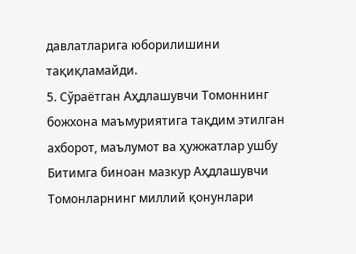давлатларига юборилишини тақиқламайди.
5. Сўраётган Аҳдлашувчи Томоннинг божхона маъмуриятига тақдим этилган ахборот, маълумот ва ҳужжатлар ушбу Битимга биноан мазкур Аҳдлашувчи Томонларнинг миллий қонунлари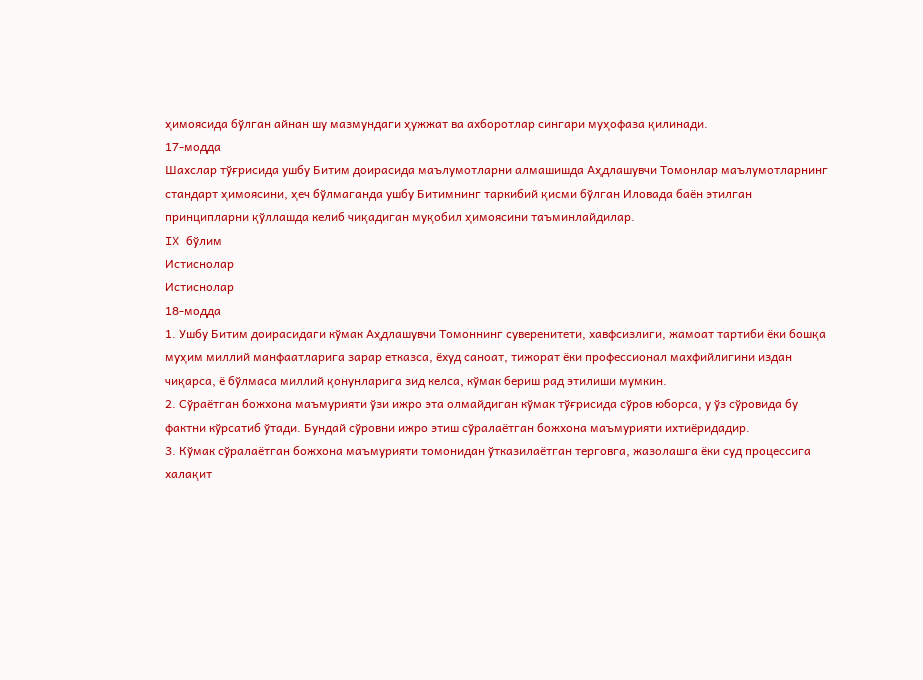ҳимоясида бўлган айнан шу мазмундаги ҳужжат ва ахборотлар сингари муҳофаза қилинади.
17-модда
Шахслар тўғрисида ушбу Битим доирасида маълумотларни алмашишда Аҳдлашувчи Томонлар маълумотларнинг стандарт ҳимоясини, ҳеч бўлмаганда ушбу Битимнинг таркибий қисми бўлган Иловада баён этилган принципларни қўллашда келиб чиқадиган муқобил ҳимоясини таъминлайдилар.
IX бўлим
Истиснолар
Истиснолар
18-модда
1. Ушбу Битим доирасидаги кўмак Аҳдлашувчи Томоннинг суверенитети, хавфсизлиги, жамоат тартиби ёки бошқа муҳим миллий манфаатларига зарар етказса, ёхуд саноат, тижорат ёки профессионал махфийлигини издан чиқарса, ё бўлмаса миллий қонунларига зид келса, кўмак бериш рад этилиши мумкин.
2. Сўраётган божхона маъмурияти ўзи ижро эта олмайдиган кўмак тўғрисида сўров юборса, у ўз сўровида бу фактни кўрсатиб ўтади. Бундай сўровни ижро этиш сўралаётган божхона маъмурияти ихтиёридадир.
3. Кўмак сўралаётган божхона маъмурияти томонидан ўтказилаётган терговга, жазолашга ёки суд процессига халақит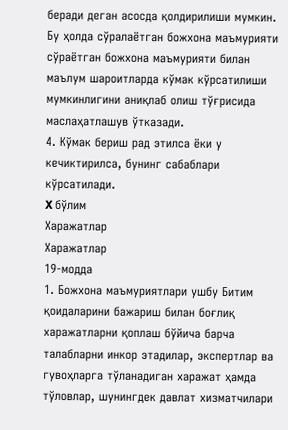беради деган асосда қолдирилиши мумкин. Бу ҳолда сўралаётган божхона маъмурияти сўраётган божхона маъмурияти билан маълум шароитларда кўмак кўрсатилиши мумкинлигини аниқлаб олиш тўғрисида маслаҳатлашув ўтказади.
4. Кўмак бериш рад этилса ёки у кечиктирилса, бунинг сабаблари кўрсатилади.
X бўлим
Харажатлар
Харажатлар
19-модда
1. Божхона маъмуриятлари ушбу Битим қоидаларини бажариш билан боғлиқ харажатларни қоплаш бўйича барча талабларни инкор этадилар, экспертлар ва гувоҳларга тўланадиган харажат ҳамда тўловлар, шунингдек давлат хизматчилари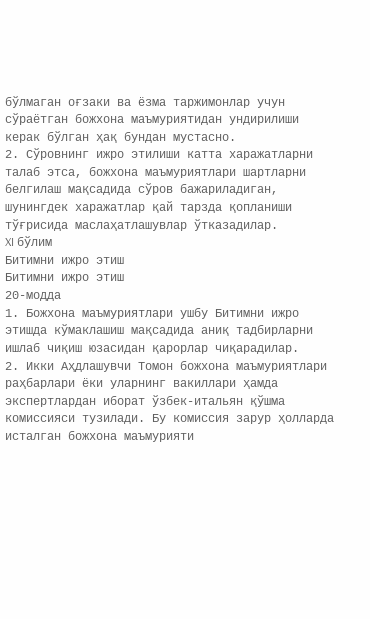бўлмаган оғзаки ва ёзма таржимонлар учун сўраётган божхона маъмуриятидан ундирилиши керак бўлган ҳақ бундан мустасно.
2. Сўровнинг ижро этилиши катта харажатларни талаб этса, божхона маъмуриятлари шартларни белгилаш мақсадида сўров бажариладиган, шунингдек харажатлар қай тарзда қопланиши тўғрисида маслаҳатлашувлар ўтказадилар.
XI бўлим
Битимни ижро этиш
Битимни ижро этиш
20-модда
1. Божхона маъмуриятлари ушбу Битимни ижро этишда кўмаклашиш мақсадида аниқ тадбирларни ишлаб чиқиш юзасидан қарорлар чиқарадилар.
2. Икки Аҳдлашувчи Томон божхона маъмуриятлари раҳбарлари ёки уларнинг вакиллари ҳамда экспертлардан иборат ўзбек-итальян қўшма комиссияси тузилади. Бу комиссия зарур ҳолларда исталган божхона маъмурияти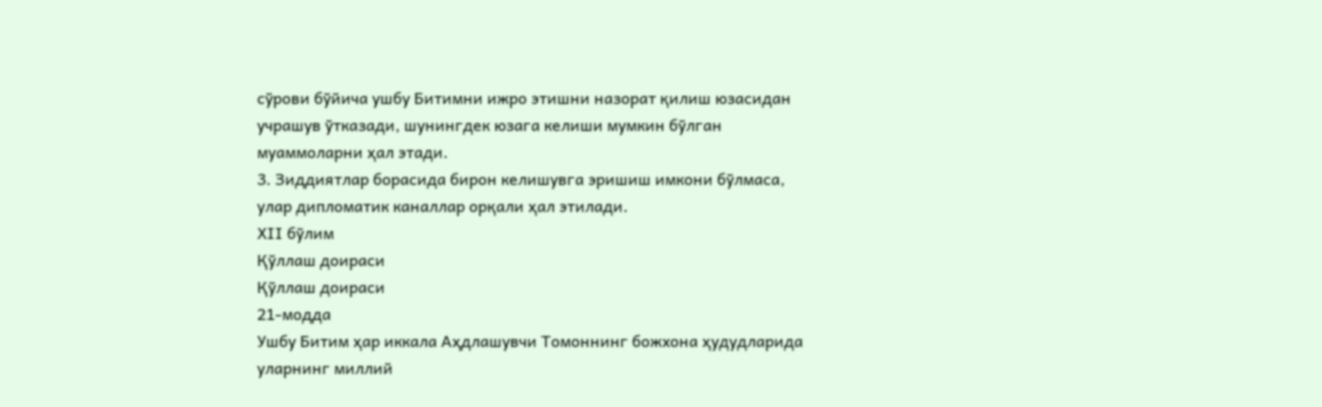сўрови бўйича ушбу Битимни ижро этишни назорат қилиш юзасидан учрашув ўтказади, шунингдек юзага келиши мумкин бўлган муаммоларни ҳал этади.
3. Зиддиятлар борасида бирон келишувга эришиш имкони бўлмаса, улар дипломатик каналлар орқали ҳал этилади.
XII бўлим
Қўллаш доираси
Қўллаш доираси
21-модда
Ушбу Битим ҳар иккала Аҳдлашувчи Томоннинг божхона ҳудудларида уларнинг миллий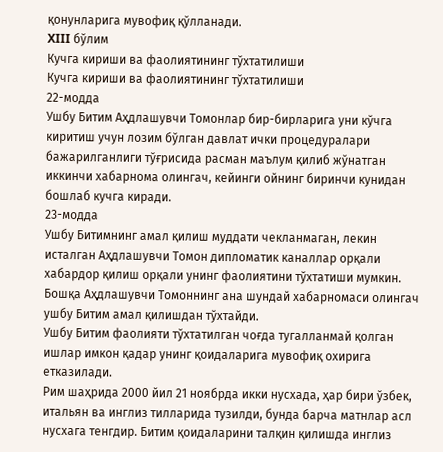қонунларига мувофиқ қўлланади.
XIII бўлим
Кучга кириши ва фаолиятининг тўхтатилиши
Кучга кириши ва фаолиятининг тўхтатилиши
22-модда
Ушбу Битим Аҳдлашувчи Томонлар бир-бирларига уни кўчга киритиш учун лозим бўлган давлат ички процедуралари бажарилганлиги тўғрисида расман маълум қилиб жўнатган иккинчи хабарнома олингач, кейинги ойнинг биринчи кунидан бошлаб кучга киради.
23-модда
Ушбу Битимнинг амал қилиш муддати чекланмаган, лекин исталган Аҳдлашувчи Томон дипломатик каналлар орқали хабардор қилиш орқали унинг фаолиятини тўхтатиши мумкин. Бошқа Аҳдлашувчи Томоннинг ана шундай хабарномаси олингач ушбу Битим амал қилишдан тўхтайди.
Ушбу Битим фаолияти тўхтатилган чоғда тугалланмай қолган ишлар имкон қадар унинг қоидаларига мувофиқ охирига етказилади.
Рим шаҳрида 2000 йил 21 ноябрда икки нусхада, ҳар бири ўзбек, итальян ва инглиз тилларида тузилди, бунда барча матнлар асл нусхага тенгдир. Битим қоидаларини талқин қилишда инглиз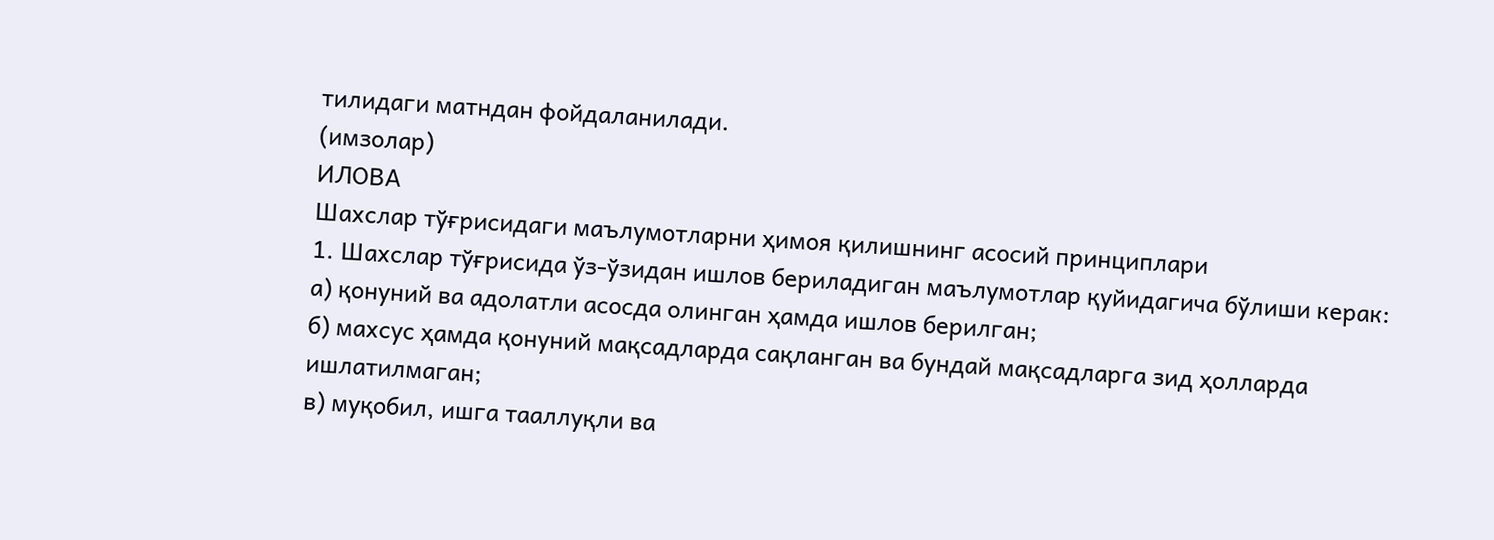тилидаги матндан фойдаланилади.
(имзолар)
ИЛОВА
Шахслар тўғрисидаги маълумотларни ҳимоя қилишнинг асосий принциплари
1. Шахслар тўғрисида ўз-ўзидан ишлов бериладиган маълумотлар қуйидагича бўлиши керак:
а) қонуний ва адолатли асосда олинган ҳамда ишлов берилган;
б) махсус ҳамда қонуний мақсадларда сақланган ва бундай мақсадларга зид ҳолларда ишлатилмаган;
в) муқобил, ишга тааллуқли ва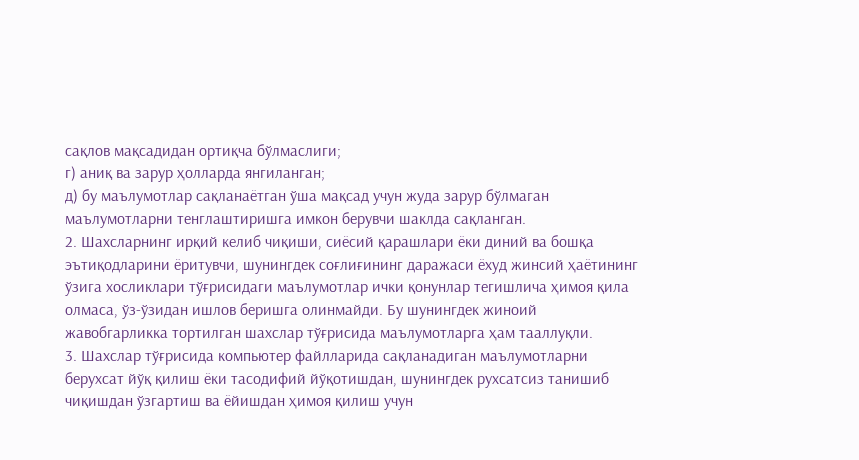сақлов мақсадидан ортиқча бўлмаслиги;
г) аниқ ва зарур ҳолларда янгиланган;
д) бу маълумотлар сақланаётган ўша мақсад учун жуда зарур бўлмаган маълумотларни тенглаштиришга имкон берувчи шаклда сақланган.
2. Шахсларнинг ирқий келиб чиқиши, сиёсий қарашлари ёки диний ва бошқа эътиқодларини ёритувчи, шунингдек соғлиғининг даражаси ёхуд жинсий ҳаётининг ўзига хосликлари тўғрисидаги маълумотлар ички қонунлар тегишлича ҳимоя қила олмаса, ўз-ўзидан ишлов беришга олинмайди. Бу шунингдек жиноий жавобгарликка тортилган шахслар тўғрисида маълумотларга ҳам тааллуқли.
3. Шахслар тўғрисида компьютер файлларида сақланадиган маълумотларни берухсат йўқ қилиш ёки тасодифий йўқотишдан, шунингдек рухсатсиз танишиб чиқишдан ўзгартиш ва ёйишдан ҳимоя қилиш учун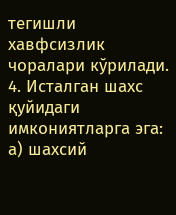тегишли хавфсизлик чоралари кўрилади.
4. Исталган шахс қуйидаги имкониятларга эга:
а) шахсий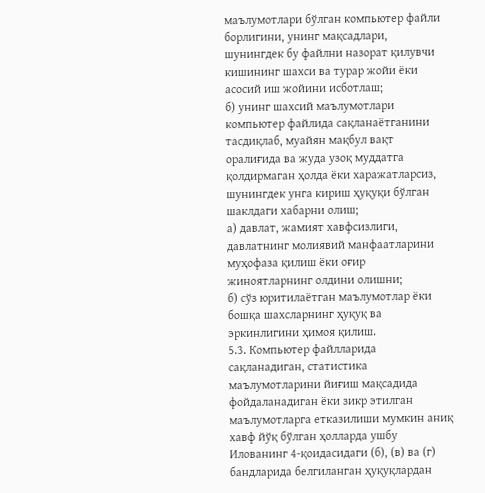маълумотлари бўлган компьютер файли борлигини, унинг мақсадлари, шунингдек бу файлни назорат қилувчи кишининг шахси ва турар жойи ёки асосий иш жойини исботлаш;
б) унинг шахсий маълумотлари компьютер файлида сақланаётганини тасдиқлаб, муайян мақбул вақт оралиғида ва жуда узоқ муддатга қолдирмаган ҳолда ёки харажатларсиз, шунингдек унга кириш ҳуқуқи бўлган шаклдаги хабарни олиш;
а) давлат, жамият хавфсизлиги, давлатнинг молиявий манфаатларини муҳофаза қилиш ёки оғир жиноятларнинг олдини олишни;
б) сўз юритилаётган маълумотлар ёки бошқа шахсларнинг ҳуқуқ ва эркинлигини ҳимоя қилиш.
5.3. Компьютер файлларида сақланадиган, статистика маълумотларини йиғиш мақсадида фойдаланадиган ёки зикр этилган маълумотларга етказилиши мумкин аниқ хавф йўқ бўлган ҳолларда ушбу Илованинг 4-қоидасидаги (б), (в) ва (г) бандларида белгиланган ҳуқуқлардан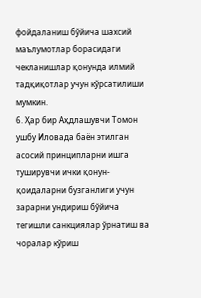фойдаланиш бўйича шахсий маълумотлар борасидаги чекланишлар қонунда илмий тадқиқотлар учун кўрсатилиши мумкин.
6. Ҳар бир Аҳдлашувчи Томон ушбу Иловада баён этилган асосий принципларни ишга туширувчи ички қонун-қоидаларни бузганлиги учун зарарни ундириш бўйича тегишли санкциялар ўрнатиш ва чоралар кўриш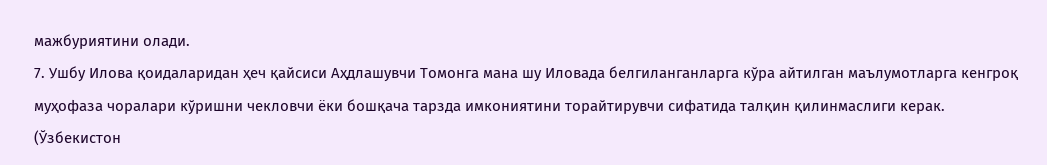мажбуриятини олади.
7. Ушбу Илова қоидаларидан ҳеч қайсиси Аҳдлашувчи Томонга мана шу Иловада белгиланганларга кўра айтилган маълумотларга кенгроқ муҳофаза чоралари кўришни чекловчи ёки бошқача тарзда имкониятини торайтирувчи сифатида талқин қилинмаслиги керак.
(Ўзбекистон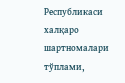Республикаси халқаро шартномалари тўплами,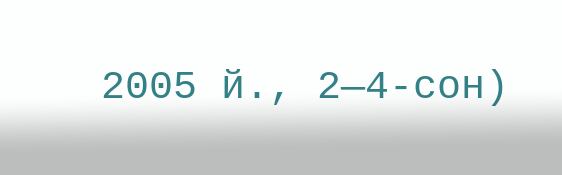2005 й., 2—4-сон)